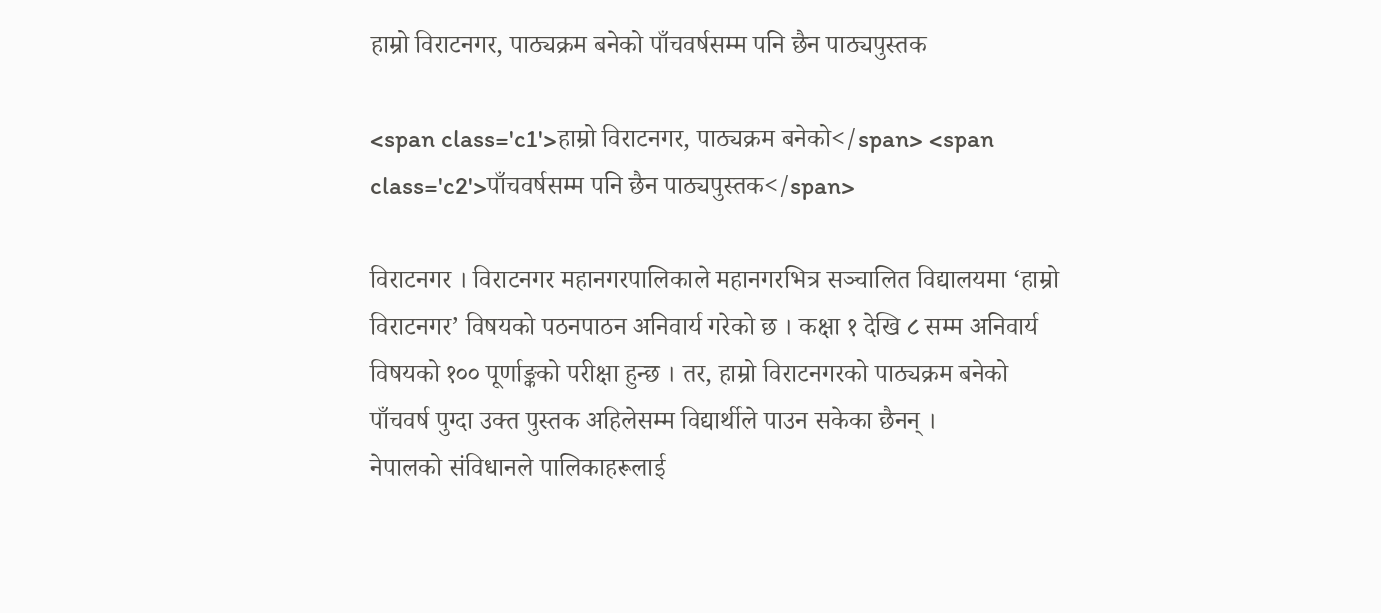हाम्रो विराटनगर, पाठ्यक्रम बनेको पाँचवर्षसम्म पनि छैन पाठ्यपुस्तक

<span class='c1'>हाम्रो विराटनगर, पाठ्यक्रम बनेको</span> <span class='c2'>पाँचवर्षसम्म पनि छैन पाठ्यपुस्तक</span>

विराटनगर । विराटनगर महानगरपालिकाले महानगरभित्र सञ्चालित विद्यालयमा ‘हाम्रो विराटनगर’ विषयको पठनपाठन अनिवार्य गरेको छ । कक्षा १ देखि ८ सम्म अनिवार्य विषयको १०० पूर्णाङ्कको परीक्षा हुन्छ । तर, हाम्रो विराटनगरको पाठ्यक्रम बनेको पाँचवर्ष पुग्दा उक्त पुस्तक अहिलेसम्म विद्यार्थीले पाउन सकेका छैनन् ।
नेपालको संविधानले पालिकाहरूलाई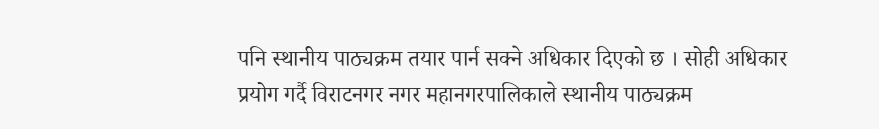पनि स्थानीय पाठ्यक्रम तयार पार्न सक्ने अधिकार दिएको छ । सोही अधिकार प्रयोग गर्दै विराटनगर नगर महानगरपालिकाले स्थानीय पाठ्यक्रम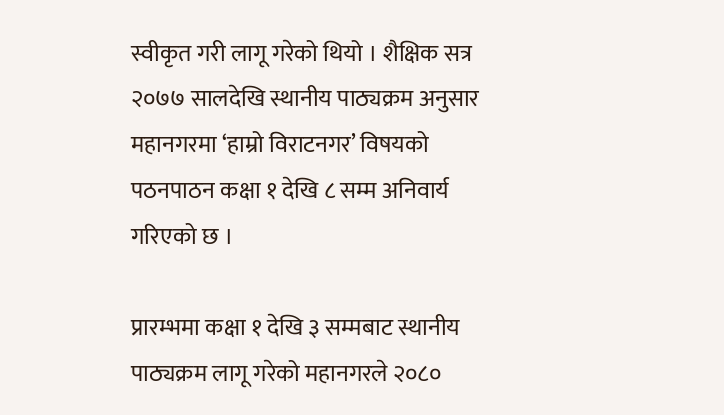स्वीकृत गरी लागू गरेको थियो । शैक्षिक सत्र २०७७ सालदेखि स्थानीय पाठ्यक्रम अनुसार महानगरमा ‘हाम्रो विराटनगर’ विषयको पठनपाठन कक्षा १ देखि ८ सम्म अनिवार्य गरिएको छ ।

प्रारम्भमा कक्षा १ देखि ३ सम्मबाट स्थानीय पाठ्यक्रम लागू गरेको महानगरले २०८०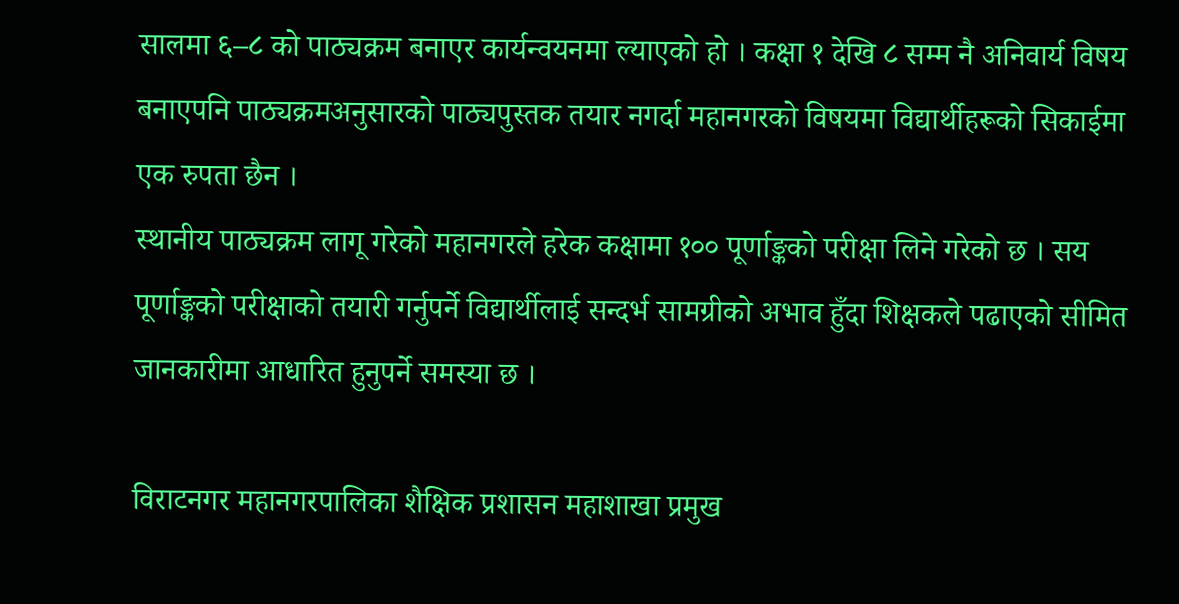सालमा ६–८ को पाठ्यक्रम बनाएर कार्यन्वयनमा ल्याएको हो । कक्षा १ देखि ८ सम्म नै अनिवार्य विषय बनाएपनि पाठ्यक्रमअनुसारको पाठ्यपुस्तक तयार नगर्दा महानगरको विषयमा विद्यार्थीहरूको सिकाईमा एक रुपता छैन ।
स्थानीय पाठ्यक्रम लागू गरेको महानगरले हरेक कक्षामा १०० पूर्णाङ्कको परीक्षा लिने गरेको छ । सय पूर्णाङ्कको परीक्षाको तयारी गर्नुपर्ने विद्यार्थीलाई सन्दर्भ सामग्रीको अभाव हुँदा शिक्षकले पढाएको सीमित जानकारीमा आधारित हुनुपर्ने समस्या छ ।

विराटनगर महानगरपालिका शैक्षिक प्रशासन महाशाखा प्रमुख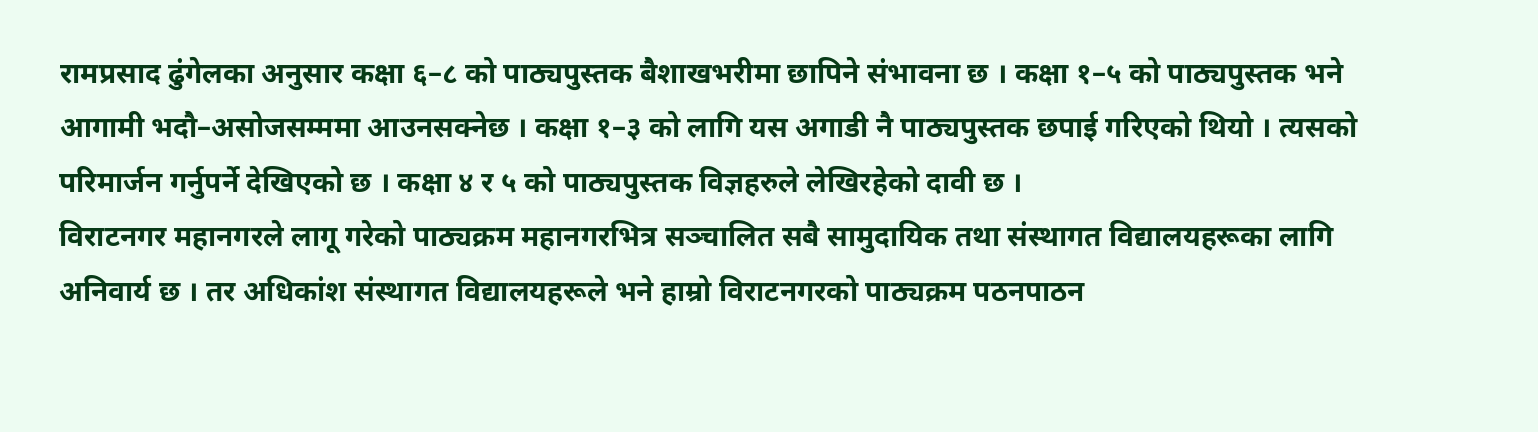रामप्रसाद ढुंगेलका अनुसार कक्षा ६–८ को पाठ्यपुस्तक बैशाखभरीमा छापिने संभावना छ । कक्षा १–५ को पाठ्यपुस्तक भने आगामी भदौ–असोजसम्ममा आउनसक्नेछ । कक्षा १–३ को लागि यस अगाडी नै पाठ्यपुस्तक छपाई गरिएको थियो । त्यसको परिमार्जन गर्नुपर्ने देखिएको छ । कक्षा ४ र ५ को पाठ्यपुस्तक विज्ञहरुले लेखिरहेको दावी छ ।
विराटनगर महानगरले लागू गरेको पाठ्यक्रम महानगरभित्र सञ्चालित सबै सामुदायिक तथा संस्थागत विद्यालयहरूका लागि अनिवार्य छ । तर अधिकांश संस्थागत विद्यालयहरूले भने हाम्रो विराटनगरको पाठ्यक्रम पठनपाठन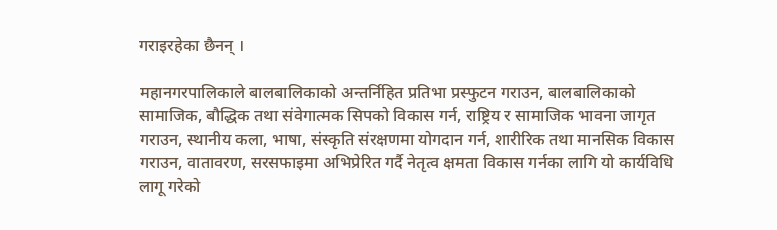गराइरहेका छैनन् ।

महानगरपालिकाले बालबालिकाको अन्तर्निहित प्रतिभा प्रस्फुटन गराउन, बालबालिकाको सामाजिक, बौद्धिक तथा संवेगात्मक सिपको विकास गर्न, राष्ट्रिय र सामाजिक भावना जागृत गराउन, स्थानीय कला, भाषा, संस्कृति संरक्षणमा योगदान गर्न, शारीरिक तथा मानसिक विकास गराउन, वातावरण, सरसफाइमा अभिप्रेरित गर्दै नेतृत्व क्षमता विकास गर्नका लागि यो कार्यविधि लागू गरेको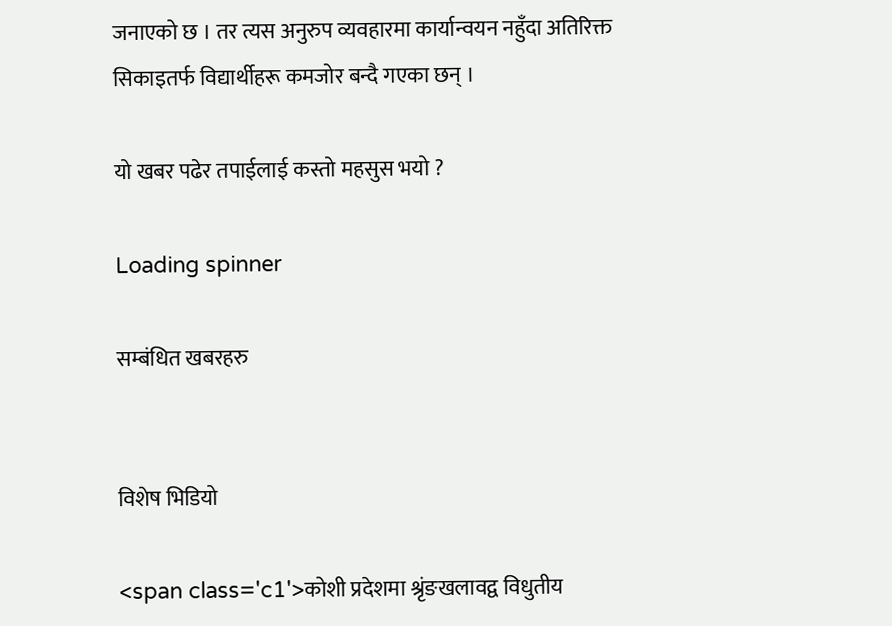जनाएको छ । तर त्यस अनुरुप व्यवहारमा कार्यान्वयन नहुँदा अतिरिक्त सिकाइतर्फ विद्यार्थीहरू कमजोर बन्दै गएका छन् ।

यो खबर पढेर तपाईलाई कस्तो महसुस भयो ?

Loading spinner

सम्बंधित खबरहरु


विशेष भिडियो

<span class='c1'>कोशी प्रदेशमा श्रृंङखलावद्व विधुतीय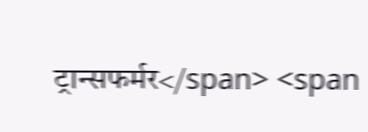ट्रान्सफर्मर</span> <span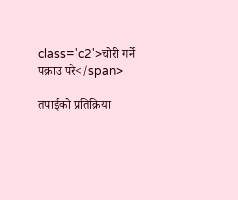class='c2'>चोरी गर्ने पक्राउ परे</span>

तपाईको प्रतिक्रिया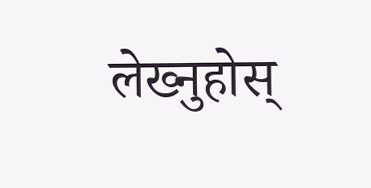लेख्नुहोस्